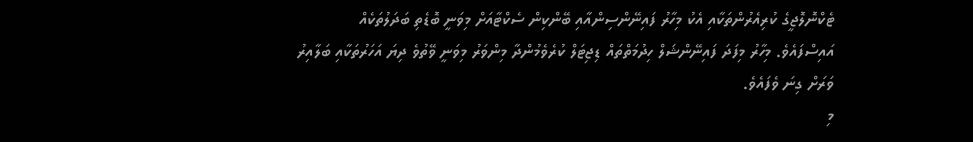ޓެކްނޮލޮޖީގެ ކުރިއެރުންތަކާއި އެކު މިހާރު ފައިނޭންސިންއާއި ބޭންކިން ސެކްޓާއަށް މިވަނީ ބޮޑެތި ބަދަލުތަކެއް އައިސްފައެވެ. މިހާރު މިފަދަ ފައިނޭންޝަލް ހިދުމަތްތައް ޑިޖިޓަލް ކުރެވެމުންދާ މިންވަރު މިވަނީ ވޭތުވެ ދިޔަ އަހަރުތަކާއި ބަލާއިރު ވަރަށް ގިނަ ވެފައެވެ.
މި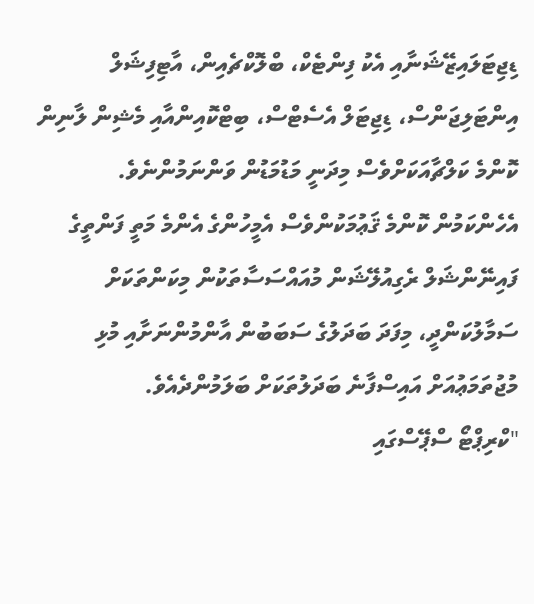ޑިޖިޓަލައިޒޭޝަނާއި އެކު ފިންޓެކް، ބްލޮކްޗެއިން، އާޓިފިޝަލް އިންޓަލިޖަންސް، ޑިޖިޓަލް އެސެޓްސް، ބިޓްކޮއިންއާއި މެޝިން ލާނިން ކޮންމެ ކަލްޗާއަކަށްވެސް މިދަނީ މަޑުމަޑުން ވަންނަމުންނެވެ.
އެހެންކަމުން ކޮންމެ ޤަޢުމަކުންވެސް އެމީހުންގެ އެންމެ މަތީ ފަންތީގެ ފައިނޭންޝަލް ރެގިއުލޭޝަން މުއައްސަސާތަކުން މިކަންތަކަށް ސަމާލުކަންދީ، މިފަދަ ބަދަލުގެ ސަބަބުން އާންމުންނަށާއި މުޅި މުޖުތަމަޢުއަށް އައިސްފާނެ ބަދަލުތަކަށް ބަލަމުންދެއެވެ.
"ކްރިޕްޓޯ ސްޕޭސްގައި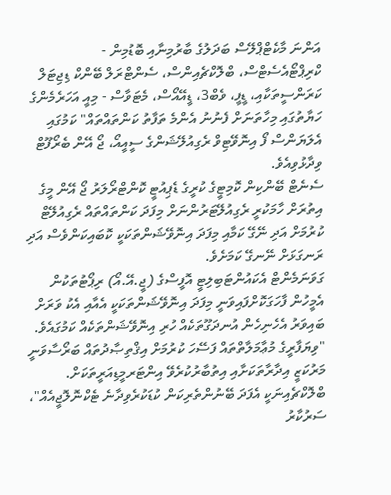އަންނަ މާކެޓްޕްލޭސް ބަދަލުގެ ބާރުމިނާއި ބޮޑުމިން - ކްރިޕްޓޯއެސެޓްސް، ބްލޮކްޗެއިންސް، ސެންޓްރަލް ބޭންކް ޑިޖިޓަލް ކަރަންސީތަކާއި، ޑީފީ، ވެބް3، ޑީއޭއޯސް، މެޓަވާސް - މިއީ އަހަރެމެންގެ ހަޔާތުގައި މިހާތަނަށް ފެނުނު އެންމެ ތަފާތު ކަންތައްތައް" ކަމުގައި އެލަޔަންސް ފޯ އިނޮވޭޓިވް ރެގިއުލޭޝަންގެ ސީއީއޯ، ޖޯ އޭން ބެރޯފޫޓް ވިދާޅުވިއެވެ.
ސެނެޓް ބޭންކިން ކޮމިޓީގެ ކުރީގެ ޑެޕިއުޓީ ކޮންޓްރޯލަރު ޖޯ އޭން މީގެ އިތުރަށް ހާމަކުރީ ރެގިއުލޭޓަރުންނަށް މިފަދަ ކަންތައްތައް ރެގިއުލޭޓް ކުރުމަށް އަދި ނޭގޭ ކަމާއި މިފަދަ އިނޮވޭޝަންތަކަކީ ކޮބައިކަންވެސް އަދި ރަނގަޅަށް ނޭނގޭ ކަމަށެވެ.
ގަވަނަމެންޓް އެކައުންޓަބިލިޓީ އޮފީސްގެ (ޖީ.އޭ.އޯ) ރިޕޯޓުތަކުން އެމީހުން ފާހަގަކޮށްފައިވަނީ މިފަދަ އިނޮވޭޝަންތަކަކީ އެއާއި އެކު ވަރަށް ބައިވަރު އެހެނިހެން އުނދަގޫތަކެއް ހުރި އިނޮވޭޝަންތަކެއް ކަމުގައެވެ.
"ވިޔަފާރީގެ މުޢާމަލާތްތައް ފަސޭހަ ކުރުމަށް އިޤްތިޞާދުތައް ބަރޯސާވަނީ މަރުކަޒީ އިދާރާތަކަށާއި އިތުބާރުކުރެވޭ އިންޓަރމީޑިއަރީތަކަށް. ބްލޮކްޗެއިނަކީ އެފަދަ ބޭނުންތެރިކަން ކުޑަކުރެވިދާނެ ޓެކްނޮލޮޖީއެއް"، ސަރުކާރު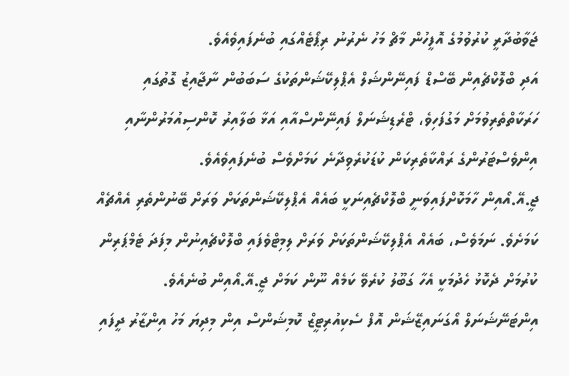ޖަވާބުދާރީ ކުރުވުމުގެ އޮފީހުން މާޗް މަހު ނެރުނު ރިޕޯޓެއްގައި ބުނެފައިވެއެވެ.
އަދި ބްލޮކްޗެއިން ބޭސްޑް ފައިނޭންޝަލް އެޕްލިކޭޝަންތަކުގެ ސަބަބުން ނާޖާއިޒު ގޮތުގައި ހަރަކާތްތެރިވުމަށް މަގުފަހިވެ، ޓްރެޑިޝަނަލް ފައިނޭންސްއާއި އަޅާ ބަލާއިރު ކޮންސިއުމަރުންނާއި އިންވެސްޓަރުންގެ ރައްކާތެރިކަން ކުޑަކުރެވިދާނެ ކަމަށްވެސް ބުނެފައިވެއެވެ.
ޖީ.އޭ.އޯއިން ހާމަކޮށްފައިވަނީ ބްލޮކްޗެއިނަކީ ބައެއް އެޕްލިކޭޝަންތަކަށް ވަރަށް ބޭނުންތެރި އެއްޗެއް ކަމަށެވެ. ނަމަވެސް، ބައެއް އެޕްލިކޭޝަންތަކަށް ވަރަށް ލިމިޓްވެފައި ބްލޮކްޗެއިނުން މިފަދަ ޓެމްޕަރިން ކުރުމަށް ދެކޮޅު ހެދުމަކީ އެހާ ގަބޫލު ކުރެވޭ ކަމެއް ނޫން ކަމަށް ޖީ.އޭ.އޯއިން ބުނެއެވެ.
އިންޓަނޭޝަނަލް އޯގަނައިޒޭޝަން އޮފް ސެކިއުރިޓީޒް ކޮމިޝަންސް އިން މިދިޔަ މަހު އިންޒާރު ދީފައި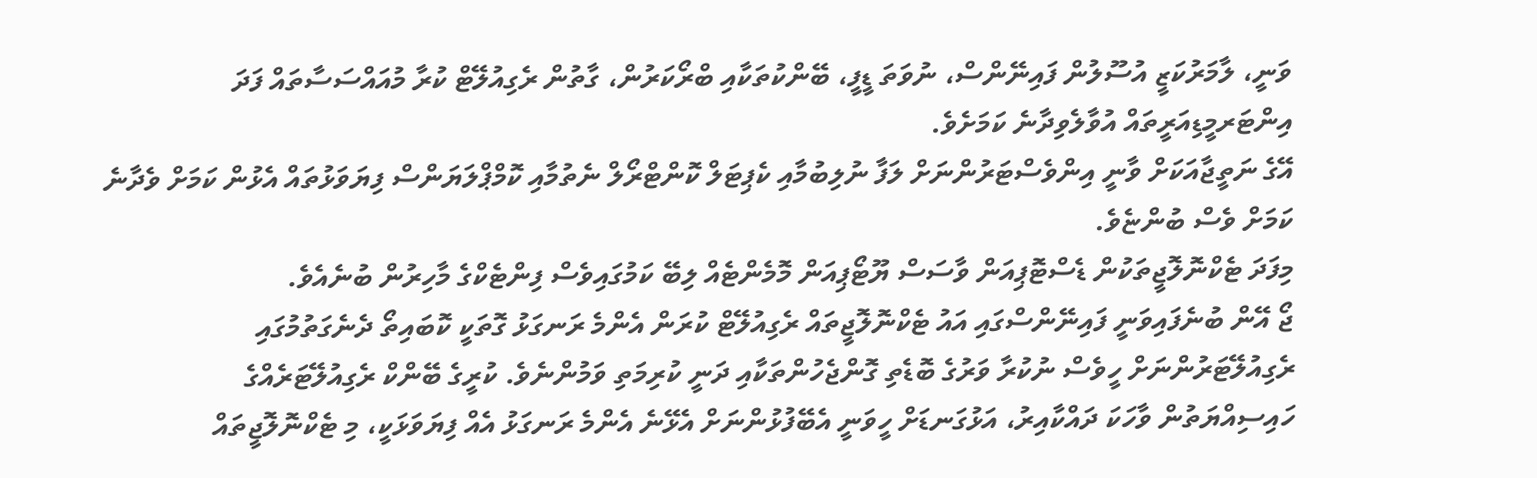ވަނީ، ލާމަރުކަޒީ އުސޫލުން ފައިނޭންސް، ނުވަތަ ޑީފީ، ބޭންކުތަކާއި ބްރޯކަރުން، ގާތުން ރެގިއުލޭޓް ކުރާ މުއައްސަސާތައް ފަދަ އިންޓަރމީޑިއަރީތައް އުވާލެވިދާނެ ކަމަށެވެ.
އޭގެ ނަތީޖާއަކަށް ވާނީ އިންވެސްޓަރުންނަށް ލަފާ ނުލިބުމާއި ކެޕިޓަލް ކޮންޓްރޯލް ނެތުމާއި ކޮމްޕްލަޔަންސް ފިޔަވަޅުތައް އެޅުން ކަމަށް ވެދާނެ ކަމަށް ވެސް ބުންޏެވެ.
މިފަދަ ޓެކްނޮލޮޖީތަކުން ޑެސްޓޮޕިއަން ވާސަސް ޔޫޓޯޕިއަން މޮމެންޓެއް ލިބޭ ކަމުގައިވެސް ފިންޓެކްގެ މާހިރުން ބުނެއެވެ.
ޖޯ އޭން ބުނެފައިވަނީ ފައިނޭންސްގައި އައު ޓެކްނޮލޮޖީތައް ރެގިއުލޭޓް ކުރަން އެންމެ ރަނގަޅު ގޮތަކީ ކޮބައިތޯ ދެނެގަތުމުގައި ރެގިއުލޭޓަރުންނަށް ހީވެސް ނުކުރާ ވަރުގެ ބޮޑެތި ގޮންޖެހުންތަކާއި ދަނީ ކުރިމަތި ވަމުންނެވެ. ކުރީގެ ބޭންކް ރެގިއުލޭޓަރެއްގެ ހައިސިއްޔަތުން ވާހަކަ ދައްކާއިރު، އަޅުގަނޑަށް ހީވަނީ އެބޭފުޅުންނަށް އެޅޭނެ އެންމެ ރަނގަޅު އެއް ފިޔަވަޅަކީ، މި ޓެކްނޮލޮޖީތައް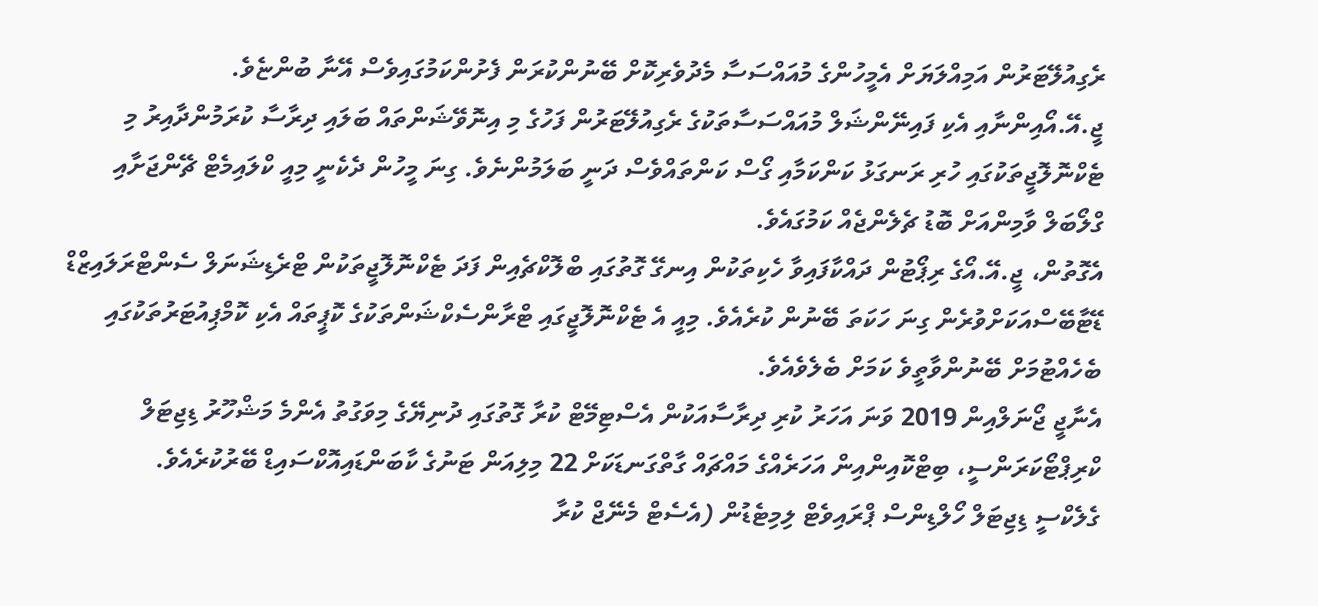ރެގިއުލޭޓަރުން އަމިއްލަޔަށް އެމީހުންގެ މުއައްސަސާ މެދުވެރިކޮށް ބޭނުންކުރަން ފެށުންކަމުގައިވެސް އޭނާ ބުންޏެވެ.
ޖީ.އޭ.އޯއިންނާއި އެކި ފައިނޭންޝަލް މުއައްސަސާތަކުގެ ރެގިއުލޭޓަރުން ފަހުގެ މި އިނޮވޭޝަންތައް ބަލައި ދިރާސާ ކުރަމުންދާއިރު މި ޓެކްނޮލޮޖީތަކުގައި ހުރި ރަނގަޅު ކަންކަމާއި ގޯސް ކަންތައްވެސް ދަނީ ބަލަމުންނެވެ. ގިނަ މީހުން ދެކެނީ މިއީ ކްލައިމެޓް ޗޭންޖަށާއި ގްލޯބަލް ވާމިންއަށް ބޮޑު ޗެލެންޖެއް ކަމުގައެވެ.
އެގޮތުން، ޖީ.އޭ.އޯގެ ރިޕޯޓުން ދައްކާފައިވާ ހެކިތަކުން އިނގޭ ގޮތުގައި ބްލޮކްޗެއިން ފަދަ ޓެކްނޮލޮޖީތަކުން ޓްރެޑިޝަނަލް ސެންޓްރަލައިޒްޑް ޑޭޓާބޭސްއަކަށްވުރެން ގިނަ ހަކަތަ ބޭނުން ކުރެއެވެ. މިއީ އެ ޓެކްނޮލޮޖީގައި ޓްރާންސެކްޝަންތަކުގެ ކޮޕީތައް އެކި ކޮމްޕިއުޓަރުތަކުގައި ބެހެއްޓުމަށް ބޭނުންވާތީވެ ކަމަށް ބެލެވެއެވެ.
އެނާޖީ ޖޯނަލްއިން 2019 ވަނަ އަހަރު ކުރި ދިރާސާއަކުން އެސްޓިމޭޓް ކުރާ ގޮތުގައި ދުނިޔޭގެ މިވަގުތު އެންމެ މަޝްހޫރު ޑިޖިޓަލް ކްރިޕްޓޯކަރަންސީ، ބިޓްކޮއިންއިން އަހަރެއްގެ މައްޗައް ގާތްގަނޑަކަށް 22 މިލިއަން ޓަނުގެ ކާބަންޑައިއޮކްސައިޑް ބޭރުކުރެއެވެ.
ގެލެކްސީ ޑިޖިޓަލް ހޯލްޑިންސް ޕްރައިވެޓް ލިމިޓެޑުން (އެސެޓް މެނޭޖް ކުރާ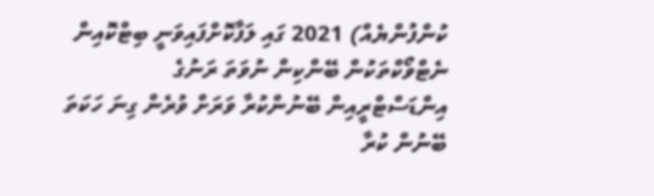ކުންފުންޔެއް) 2021 ގައި ލަފާކޮށްފައިވަނީ ބިޓްކޮއިން ނެޓްވޯކްތަކުން ބޭންކިން ނުވަތަ ރަނުގެ އިންޑަސްޓްރީއިން ބޭނުންކުރާ ވަރަށް ވުރެން ގިނަ ހަކަތަ ބޭނުން ކުރާ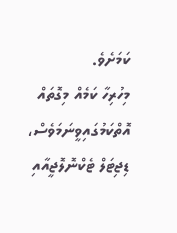ކަމަށެވެ.
މިހުރިހާ ކަމެއް މިގޮތައް އޮތްކަމުގައިވީނަމަވެސް، ޑިޖިޓަލް ޓެކްނޮލޮޖީއާއި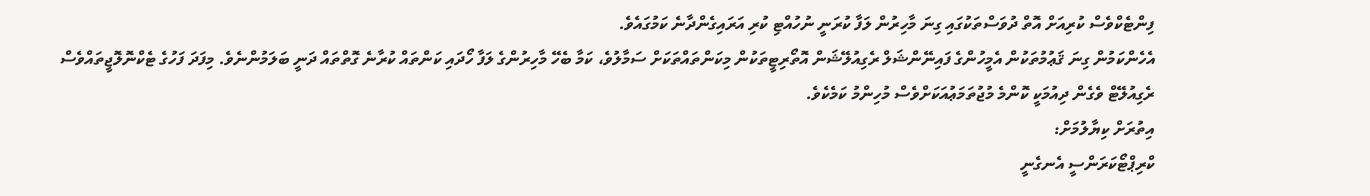ފިންޓެކްވެސް ކުރިއަށް އޮތް ދުވަސްތަކުގައި ގިނަ މާހިރުން ލަފާ ކުރަނީ ނުހުއްޓި ކުރި އަރައިގެންދާނެ ކަމުގައެވެ.
އެހެންކަމުން ގިނަ ޤަޢުމުތަކުން އެމީހުންގެ ފައިނޭންޝަލް ރެގިއުލޭޝަން އޮތޯރިޓީތަކުން މިކަންތައްތަކަށް ސަމާލުވެ، ކަމާ ބެހޭ މާހިރުންގެ ލަފާ ހޯދައި ކަންތައް ކުރާނެ ގޮތްތައް ދަނީ ބަލަމުންނެވެ. މިފަދަ ފަހުގެ ޓެކްނޮލޮޖީތައްވެސް ރެގިއުލޭޓް ވެގެން ދިއުމަކީ ކޮންމެ މުޖުތަމަޢުއަކަށްވެސް މުހިންމު ކަމެކެވެ.
އިތުރަށް ކިޔާލުމަށް:
ކްރިޕްޓޯކަރަންސީ އެނގެނީ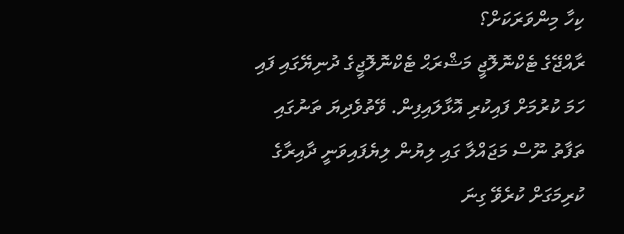ކިހާ މިންވަރަކަށް؟
ރާއްޖޭގެ ޓެކްނޮލޮޖީ މަޝްރަޙް ޓެކްނޮލޮޖީގެ ދުނިޔޭގައި ފައި ހަމަ ކުރުމަށް ފައިކުރި އޮޅާލައިފިން. ވޭތުވެދިޔަ ތަނުގައި ތަފާތު ނޫސް މަޖައްލާ ގައި ލިޔުން ލިޔެފައިވަނީ ދާއިރާގެ ކުރިމަގަށް ކުރެވޭ ގިނަ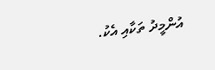އުންމީދު ތަކާއި އެކު.